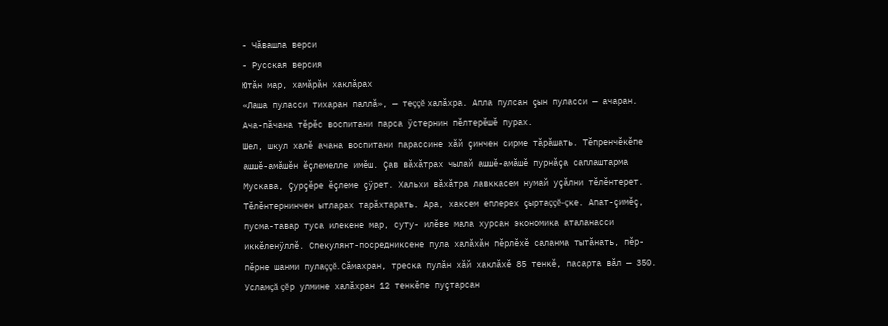- Чăвашла верси
- Русская версия
Ютăн мар, хамăрăн хаклăрах
«Лаша пуласси тихаран паллă», — теççĕ халăхра. Апла пулсан çын пуласси — ачаран. Ача-пăчана тĕрĕс воспитани парса ÿстернин пĕлтерĕшĕ пурах.
Шел, шкул халĕ ачана воспитани парассине хăй çинчен сирме тăрăшать. Тĕпренчĕкĕпе ашшĕ-амăшĕн ĕçлемелле имĕш. Çав вăхăтрах чылай ашшĕ-амăшĕ пурнăçа саплаштарма Мускава, Çурçĕре ĕçлеме çÿрет. Хальхи вăхăтра лавккасем нумай уçăлни тĕлĕнтерет. Тĕлĕнтернинчен ытларах тарăхтарать. Ара, хаксем еплерех çыртаççĕ-çке. Апат-çимĕç, пусма-тавар туса илекене мар, суту- илĕве мала хурсан экономика аталанасси иккĕленÿллĕ. Спекулянт-посредниксене пула халăхăн пĕрлĕхĕ саланма тытăнать, пĕр-пĕрне шанми пулаççĕ. Сăмахран, треска пулăн хăй хаклăхĕ 85 тенкĕ, пасарта вăл — 350. Усламçă çĕр улмине халăхран 12 тенкĕпе пуçтарсан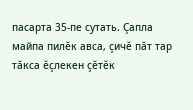пасарта 35-пе сутать. Çапла майпа пилĕк авса, çичĕ пăт тар тăкса ĕçлекен çĕтĕк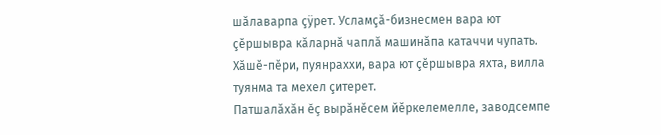шăлаварпа çÿрет. Усламçă-бизнесмен вара ют çĕршывра кăларнă чаплă машинăпа катаччи чупать. Хăшĕ-пĕри, пуянраххи, вара ют çĕршывра яхта, вилла туянма та мехел çитерет.
Патшалăхăн ĕç вырăнĕсем йĕркелемелле, заводсемпе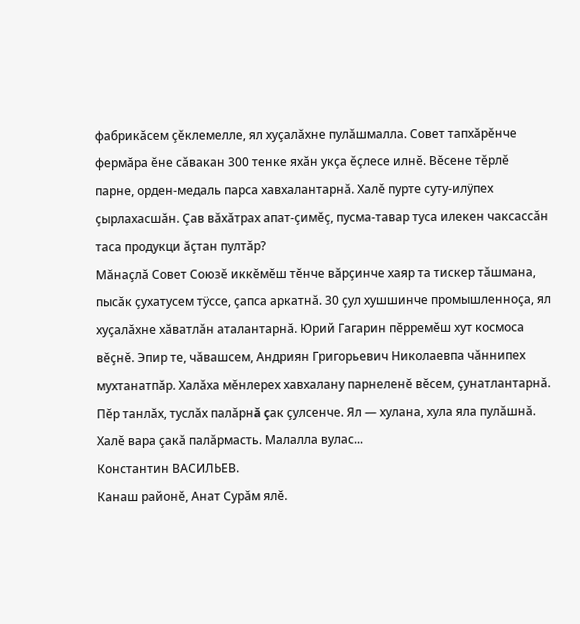фабрикăсем çĕклемелле, ял хуçалăхне пулăшмалла. Совет тапхăрĕнче фермăра ĕне сăвакан 300 тенке яхăн укçа ĕçлесе илнĕ. Вĕсене тĕрлĕ парне, орден-медаль парса хавхалантарнă. Халĕ пурте суту-илÿпех çырлахасшăн. Çав вăхăтрах апат-çимĕç, пусма-тавар туса илекен чаксассăн таса продукци ăçтан пултăр?
Мăнаçлă Совет Союзĕ иккĕмĕш тĕнче вăрçинче хаяр та тискер тăшмана, пысăк çухатусем тÿссе, çапса аркатнă. 30 çул хушшинче промышленноçа, ял хуçалăхне хăватлăн аталантарнă. Юрий Гагарин пĕрремĕш хут космоса вĕçнĕ. Эпир те, чăвашсем, Андриян Григорьевич Николаевпа чăннипех мухтанатпăр. Халăха мĕнлерех хавхалану парнеленĕ вĕсем, çунатлантарнă. Пĕр танлăх, туслăх палăрнă çак çулсенче. Ял — хулана, хула яла пулăшнă. Халĕ вара çакă палăрмасть. Малалла вулас...
Константин ВАСИЛЬЕВ.
Канаш районĕ, Анат Сурăм ялĕ.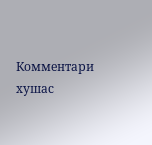Комментари хушас